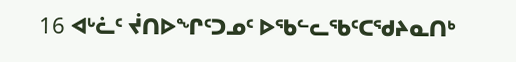16 ᐊᒡᓛᑦ ᔫᑎᐅᖏᑦᑐᓄᑦ ᐅᖃᓪᓚᖃᑦᑕᖁᔨᓇᑎᒃ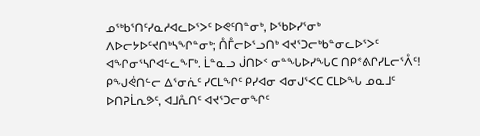ᓄᖅᑲᕐᑎᑦᓯᓇᓱᐊᓚᐅᕐᐳᑦ ᐅᕙᑦᑎᓐᓂᒃ, ᐅᖃᐅᓯᕐᓂᒃ ᐱᐅᓕᔭᐅᑦᔪᑎᒃᓴᖏᓐᓂᒃ; ᑍᒤᓕᐅᕐᓗᑎᒃ ᐊᔪᕐᑐᓕᒃᑲᓐᓂᓚᐅᕐᐳᑦ ᐊᖏᓂᕐᓴᒋᐊᓪᓚᖕᒥᒃ. ᒫᓐᓇᓗ ᒎᑎᐅᑉ ᓂᓐᖓᐅᓯᖓᑕ ᑎᑭᕝᕕᒋᓯᒪᓕᕐᐰᑦ!
ᑭᖑᕚᑎᓪᓕ ᐃᕐᓂᕇᑦ ᓯᑕᒪᖏᑦ ᑭᓯᐊᓂ ᐊᓂᒍᕐᐸᑕ ᑕᒪᐅᖓ ᓄᓇᒧᑦ ᐅᑎᕈᒫᕆᕗᑦ, ᐊᒧᕅᑎᑦ ᐊᔪᕐᑐᓕᓂᖏᑦ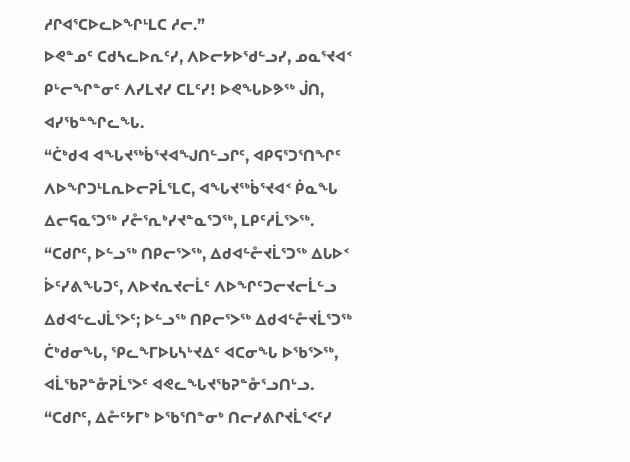ᓱᒋᐊᕐᑕᐅᓚᐅᖏᒻᒪᑕ ᓱᓕ.”
ᐅᕙᓐᓄᑦ ᑕᑯᓴᓚᐅᕆᑦᓯ, ᐱᐅᓕᔭᐅᖁᓪᓗᓯ, ᓄᓇᕐᔪᐊᑉ ᑭᒡᓕᖏᓐᓂᑦ ᐱᓯᒪᔪᓯ ᑕᒪᑦᓯ! ᐅᕙᖓᐅᕗᖅ ᒎᑎ, ᐊᓯᖃᓐᖏᓚᖓ.
“ᑖᒃᑯᐊ ᐊᖓᔪᖅᑳᕐᔪᐊᖑᑎᓪᓗᒋᑦ, ᐊᑭᕋᕐᑐᕐᑎᖏᑦ ᐱᐅᖏᑐᒻᒪᕆᐅᓕᕈᒫᕐᒪᑕ, ᐊᖓᔪᖅᑳᕐᔪᐊᑉ ᑮᓇᖓ ᐃᓕᕋᓇᕐᑐᖅ ᓯᓔᕐᕆᒃᓯᔪᓐᓇᕐᑐᖅ, ᒪᑭᑦᓱᒫᕐᐳᖅ.
“ᑕᑯᒋᑦ, ᐅᓪᓗᖅ ᑎᑭᓕᕐᐳᖅ, ᐃᑯᐊᓪᓔᔪᒫᕐᑐᖅ ᐃᒐᐅᑉ ᐆᑦᓯᕕᖓᑐᑦ, ᐱᐅᔪᕆᔪᓕᒫᑦ ᐱᐅᖏᑦᑐᓕᔪᓕᒫᓪᓗ ᐃᑯᐊᓪᓚᒍᒫᕐᐳᑦ; ᐅᓪᓗᖅ ᑎᑭᓕᕐᐳᖅ ᐃᑯᐊᓪᓔᔪᒫᕐᑐᖅ ᑖᒃᑯᓂᖓ, ᕿᓚᖕᒥᐅᒐᓴᒡᔪᐃᑦ ᐊᑕᓂᖓ ᐅᖃᕐᐳᖅ, ᐊᒫᖃᕈᓐᓁᕈᒫᕐᐳᑦ ᐊᕙᓚᖓᔪᖃᕈᓐᓁᕐᓗᑎᒡᓗ.
“ᑕᑯᒋᑦ, ᐃᓔᑦᔭᒥᒃ ᐅᖃᕐᑎᓐᓂᒃ ᑎᓕᓯᕕᒋᔪᒫᕐᐸᑦᓯ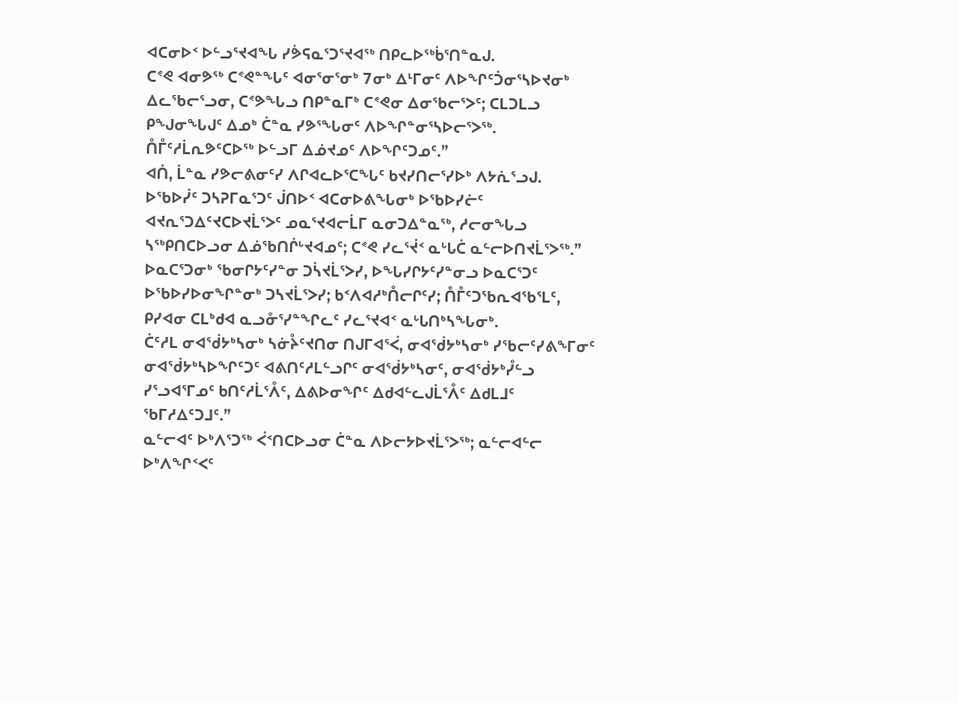ᐊᑕᓂᐅᑉ ᐅᓪᓗᕐᔪᐊᖓ ᓯᕘᕋᓇᕐᑐᕐᔪᐊᖅ ᑎᑭᓚᐅᖅᑳᕐᑎᓐᓇᒍ.
ᑕᕝᕙ ᐊᓂᕗᖅ ᑕᕝᕙᓐᖓᑦ ᐊᓂᕐᓂᕐᓂᒃ 7ᓂᒃ ᐃᒻᒥᓂᑦ ᐱᐅᖏᑦᑑᓂᕐᓴᐅᔪᓂᒃ ᐃᓚᖃᓕᕐᓗᓂ, ᑕᕝᕗᖓᓗ ᑎᑭᓐᓇᒥᒃ ᑕᕝᕙᓂ ᐃᓂᖃᓕᕐᐳᑦ; ᑕᒪᑐᒪᓗ ᑭᖑᓂᖓᒍᑦ ᐃᓄᒃ ᑖᓐᓇ ᓯᕗᕐᖓᓂᑦ ᐱᐅᖏᓐᓂᕐᓴᐅᓕᕐᐳᖅ. ᑍᒤᑦᓱᒫᕆᕗᑦᑕᐅᖅ ᐅᓪᓗᒥ ᐃᓅᔪᓄᑦ ᐱᐅᖏᑦᑐᓄᑦ.”
ᐊᑏ, ᒫᓐᓇ ᓯᕗᓕᕕᓂᑦᓯ ᐱᒋᐊᓚᐅᕐᑕᖓᑦ ᑲᔪᓯᑎᓕᕐᓯᐅᒃ ᐱᔭᕇᕐᓗᒍ.
ᐅᖃᐅᓰᑦ ᑐᓴᕈᒥᓇᕐᑐᑦ ᒎᑎᐅᑉ ᐊᑕᓂᐅᕕᖓᓂᒃ ᐅᖃᐅᓯᓖᑦ ᐊᔪᕆᕐᑐᐃᑦᔪᑕᐅᔪᒫᕐᐳᑦ ᓄᓇᕐᔪᐊᓕᒫᒥ ᓇᓂᑐᐃᓐᓇᖅ, ᓱᓕᓂᖓᓗ ᓴᖅᑭᑎᑕᐅᓗᓂ ᐃᓅᖃᑎᒌᒡᔪᐊᓄᑦ; ᑕᕝᕙ ᓯᓚᕐᔫᑉ ᓇᒡᒐᑖ ᓇᓪᓕᐅᑎᔪᒫᕐᐳᖅ.”
ᐅᓇᑕᕐᑐᓂᒃ ᖃᓂᒋᔭᑦᓯᓐᓂ ᑐᓵᔪᒫᕐᐳᓯ, ᐅᖓᓯᒋᔭᑦᓯᓐᓂᓗ ᐅᓇᑕᕐᑐᑦ ᐅᖃᐅᓯᐅᓂᖏᓐᓂᒃ ᑐᓴᔪᒫᕐᐳᓯ; ᑲᑉᐱᐊᓱᒃᑍᓕᒋᑦᓯ; ᑍᒤᑦᑐᖃᕆᐊᖃᕐᒪᑦ, ᑭᓯᐊᓂ ᑕᒪᒃᑯᐊ ᓇᓗᓁᕐᓯᓐᖏᓚᑦ ᓯᓚᕐᔪᐊᑉ ᓇᒡᒐᑎᒃᓴᖓᓂᒃ.
ᑖᑦᓱᒪ ᓂᐊᖂᔭᒃᓴᓂᒃ ᓴᓃᔧᑦᔪᑎᓂ ᑎᒍᒥᐊᕐᐹ, ᓂᐊᖂᔭᒃᓴᓂᒃ ᓯᖃᓕᑦᓯᕕᖕᒥᓂᑦ ᓂᐊᖂᔭᒃᓴᐅᖏᑦᑐᑦ ᐊᕕᑎᑦᓱᒪᓪᓗᒋᑦ ᓂᐊᖂᔭᒃᓴᓂᑦ, ᓂᐊᖂᔭᒃᓮᓪᓗ ᓯᕐᓗᐊᕐᒥᓄᑦ ᑲᑎᑦᓱᒫᕐᐰᑦ, ᐃᕕᐅᓂᖏᑦ ᐃᑯᐊᓪᓚᒍᒫᕐᐰᑦ ᐃᑯᒪᒧᑦ ᖃᒥᓱᐃᑦᑐᒧᑦ.”
ᓇᓪᓕᐊᑦ ᐅᒃᐱᕐᑐᖅ ᐹᑉᑎᑕᐅᓗᓂ ᑖᓐᓇ ᐱᐅᓕᔭᐅᔪᒫᕐᐳᖅ; ᓇᓪᓕᐊᓪᓕ ᐅᒃᐱᖏᑉᐸᑦ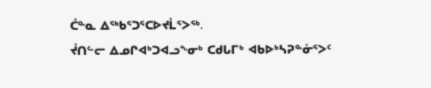ᑖᓐᓇ ᐃᖅᑲᕐᑐᕐᑕᐅᔪᒫᕐᐳᖅ.
ᔫᑎᓪᓕ ᐃᓄᒋᐊᒃᑐᐊᓗᖕᓂᒃ ᑕᑯᒐᒥᒃ ᐊᑲᐅᒃᓴᕈᓐᓃᕐᐳᑦ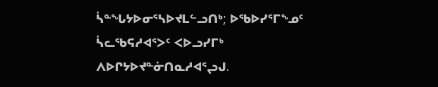ᓵᓐᖓᔭᐅᓂᕐᓴᐅᔪᒪᓪᓗᑎᒃ; ᐅᖃᐅᓯᕐᒥᖕᓄᑦ ᓵᓚᖃᕋᓱᐊᕐᐳᑦ ᐸᐅᓗᓯᒥᒃ ᐱᐅᒋᔭᐅᔪᓐᓃᑎᓇᓱᐊᕐᖢᒍ.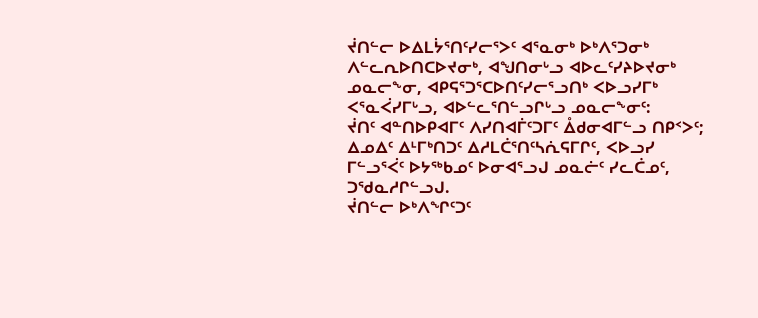ᔫᑎᓪᓕ ᐅᐃᒪᔮᕐᑎᑦᓯᓕᕐᐳᑦ ᐊᕐᓇᓂᒃ ᐅᒃᐱᕐᑐᓂᒃ ᐱᓪᓚᕆᐅᑎᑕᐅᔪᓂᒃ, ᐊᖑᑎᓂᒡᓗ ᐊᐅᓚᑦᓯᔨᐅᔪᓂᒃ ᓄᓇᓕᖕᓂ, ᐊᑭᕋᕐᑐᕐᑕᐅᑎᑦᓯᓕᕐᓗᑎᒃ ᐸᐅᓗᓯᒥᒃ ᐸᕐᓇᐹᓯᒥᒡᓗ, ᐊᐅᓪᓚᕐᑎᓪᓗᒋᒡᓗ ᓄᓇᓕᖕᓂᑦ:
ᔫᑎᑦ ᐊᓐᑎᐅᑭᐊᒥᑦ ᐱᓯᑎᐊᒦᑦᑐᒥᑦ ᐂᑯᓂᐊᒥᓪᓗ ᑎᑭᑉᐳᑦ; ᐃᓄᐃᑦ ᐃᒻᒥᒃᑎᑐᑦ ᐃᓱᒪᑖᕐᑎᑦᓴᕇᕋᒥᒋᑦ, ᐸᐅᓗᓯ ᒥᓪᓗᕐᐹᑦ ᐅᔭᖅᑲᓄᑦ ᐅᓂᐊᕐᓗᒍ ᓄᓇᓖᑦ ᓯᓚᑖᓄᑦ, ᑐᖁᓇᓱᒋᓪᓗᒍ.
ᔫᑎᓪᓕ ᐅᒃᐱᖏᑦᑐᑦ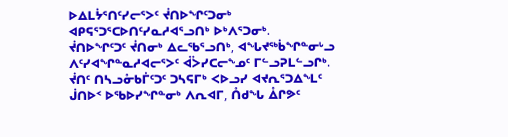ᐅᐃᒪᔮᕐᑎᑦᓯᓕᕐᐳᑦ ᔫᑎᐅᖏᑦᑐᓂᒃ ᐊᑭᕋᕐᑐᕐᑕᐅᑎᑦᓯᓇᓱᐊᕐᓗᑎᒃ ᐅᒃᐱᕐᑐᓂᒃ.
ᔫᑎᐅᖏᑦᑐᑦ ᔫᑎᓂᒃ ᐃᓚᖃᕐᓗᑎᒃ, ᐊᖓᔪᖅᑳᖏᓐᓂᒡᓗ ᐱᑦᓯᐊᖏᓐᓇᓱᐊᓕᕐᐳᑦ ᐋᐴᓯᑕᓕᖕᓄᑦ ᒥᓪᓗᕈᒪᓪᓗᒋᒃ.
ᔫᑎᑦ ᑎᓴᓗᓁᑲᒦᑦᑐᑦ ᑐᓴᕋᒥᒃ ᐸᐅᓗᓯ ᐊᔪᕆᕐᑐᐃᖕᒪᑦ ᒎᑎᐅᑉ ᐅᖃᐅᓯᖏᓐᓂᒃ ᐱᕆᐊᒥ, ᑍᑯᖓ ᐂᒋᕗᑦ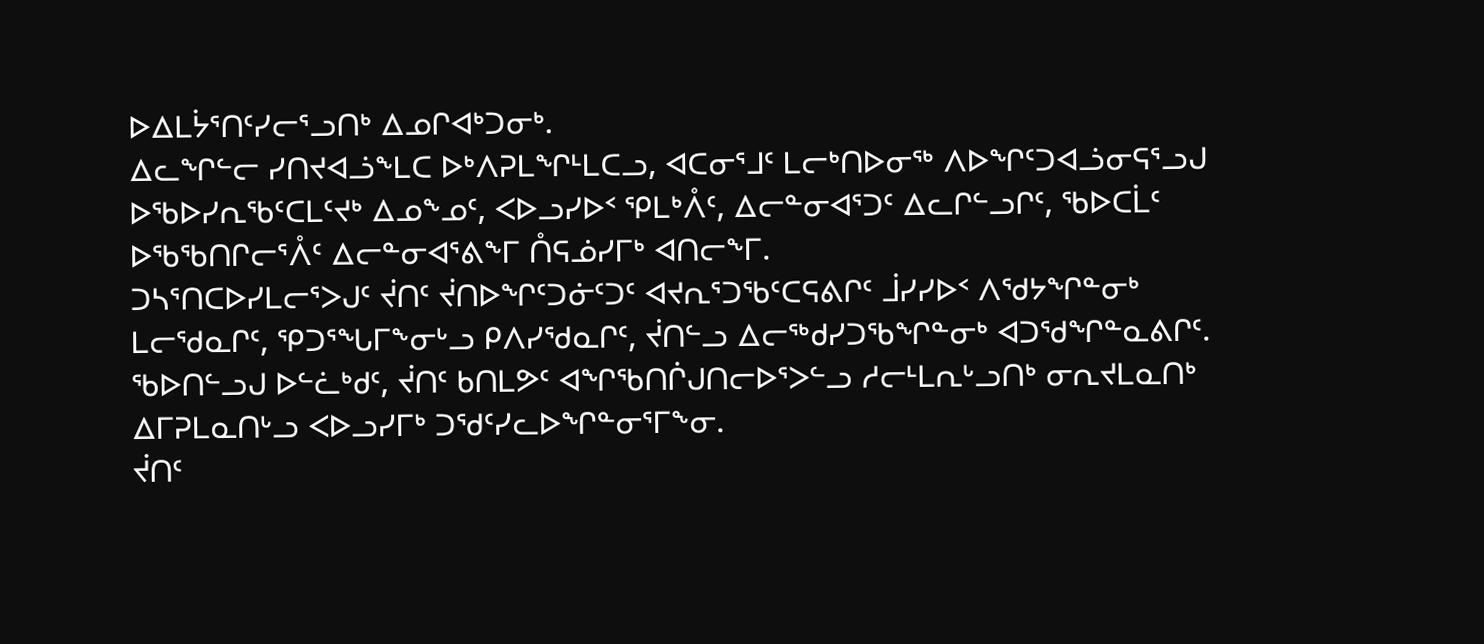ᐅᐃᒪᔮᕐᑎᑦᓯᓕᕐᓗᑎᒃ ᐃᓄᒋᐊᒃᑐᓂᒃ.
ᐃᓚᖏᓪᓕ ᓯᑎᔪᐊᓘᖕᒪᑕ ᐅᒃᐱᕈᒪᖏᒻᒪᑕᓗ, ᐊᑕᓂᕐᒧᑦ ᒪᓕᒃᑎᐅᓂᖅ ᐱᐅᖏᑦᑐᐊᓘᓂᕋᕐᓗᒍ ᐅᖃᐅᓯᕆᖃᑦᑕᒪᑦᔪᒃ ᐃᓄᖕᓄᑦ, ᐸᐅᓗᓯᐅᑉ ᕿᒪᒃᐰᑦ, ᐃᓕᓐᓂᐊᕐᑐᑦ ᐃᓚᒋᓪᓗᒋᑦ, ᖃᐅᑕᒫᑦ ᐅᖃᖃᑎᒋᓕᕐᐰᑦ ᐃᓕᓐᓂᐊᕐᕕᖕᒥ ᑍᕋᓅᓯᒥᒃ ᐊᑎᓕᖕᒥ.
ᑐᓴᕐᑎᑕᐅᓯᒪᓕᕐᐳᒍᑦ ᔫᑎᑦ ᔫᑎᐅᖏᑦᑐᓃᑦᑐᑦ ᐊᔪᕆᕐᑐᖃᑦᑕᕋᕕᒋᑦ ᒨᓯᓯᐅᑉ ᐱᖁᔭᖏᓐᓂᒃ ᒪᓕᖁᓇᒋᑦ, ᕿᑐᕐᖓᒥᖕᓂᒡᓗ ᑭᐱᓯᖁᓇᒋᑦ, ᔫᑎᓪᓗ ᐃᓕᖅᑯᓯᑐᖃᖏᓐᓂᒃ ᐊᑐᖁᖏᓐᓇᕕᒋᑦ.
ᖃᐅᑎᓪᓗᒍ ᐅᓪᓛᒃᑯᑦ, ᔫᑎᑦ ᑲᑎᒪᕗᑦ ᐊᖏᖃᑎᒌᒍᑎᓕᐅᕐᐳᓪᓗ ᓱᓕᒻᒪᕆᒡᓗᑎᒃ ᓂᕆᔪᒪᓇᑎᒃ ᐃᒥᕈᒪᓇᑎᒡᓗ ᐸᐅᓗᓯᒥᒃ ᑐᖁᑦᓯᓚᐅᖏᓐᓂᕐᒥᖕᓂ.
ᔫᑎᑦ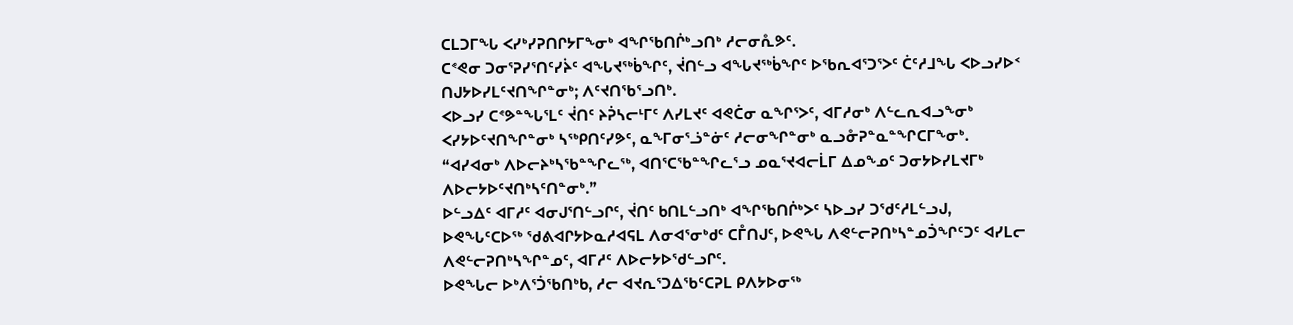ᑕᒪᑐᒥᖓ ᐸᓯᒃᓯᕈᑎᒋᔭᒥᖕᓂᒃ ᐊᖏᖃᑎᒌᒃᓗᑎᒃ ᓱᓕᓂᕅᕗᑦ.
ᑕᕝᕙᓂ ᑐᓂᕐᕈᓯᕐᑎᑦᓯᔩᑦ ᐊᖓᔪᖅᑳᖏᑦ, ᔫᑎᓪᓗ ᐊᖓᔪᖅᑳᖏᑦ ᐅᖃᕆᐊᕐᑐᕐᐳᑦ ᑖᑦᓱᒧᖓ ᐸᐅᓗᓯᐅᑉ ᑎᒍᔭᐅᓯᒪᑦᔪᑎᖏᓐᓂᒃ; ᐱᑦᔪᑎᖃᕐᓗᑎᒃ.
ᐸᐅᓗᓯ ᑕᕝᕗᓐᖓᕐᒪᑦ ᔫᑎᑦ ᔨᕉᓴᓕᒻᒥᑦ ᐱᓯᒪᔪᑦ ᐊᕙᑖᓂ ᓇᖏᕐᐳᑦ, ᐊᒥᓱᓂᒃ ᐱᓪᓚᕆᐊᓗᖕᓂᒃ ᐸᓯᔭᐅᑦᔪᑎᖏᓐᓂᒃ ᓴᖅᑭᑎᑦᓯᕗᑦ, ᓇᖕᒥᓂᕐᓘᓐᓃᑦ ᓱᓕᓂᖏᓐᓂᒃ ᓇᓗᓁᕈᓐᓇᓐᖏᑕᒥᖕᓂᒃ.
“ᐊᓯᐊᓂᒃ ᐱᐅᓕᔨᒃᓴᖃᓐᖏᓚᖅ, ᐊᑎᕐᑕᖃᓐᖏᓚᕐᓗ ᓄᓇᕐᔪᐊᓕᒫᒥ ᐃᓄᖕᓄᑦ ᑐᓂᔭᐅᓯᒪᔪᒥᒃ ᐱᐅᓕᔭᐅᑦᔪᑎᒃᓴᑦᑎᓐᓂᒃ.”
ᐅᓪᓗᐃᑦ ᐊᒥᓱᑦ ᐊᓂᒍᕐᑎᓪᓗᒋᑦ, ᔫᑎᑦ ᑲᑎᒪᓪᓗᑎᒃ ᐊᖏᖃᑎᒌᒃᐳᑦ ᓴᐅᓗᓯ ᑐᖁᑦᓱᒪᓪᓗᒍ,
ᐅᕙᖓᑦᑕᐅᖅ ᖁᕕᐊᒋᔭᐅᓇᓱᐊᕋᒪ ᐱᓂᐊᕐᓂᒃᑯᑦ ᑕᒤᑎᒍᑦ, ᐅᕙᖓ ᐱᕙᓪᓕᕈᑎᒃᓴᓐᓄᑑᖏᑦᑐᑦ ᐊᓯᒪᓕ ᐱᕙᓪᓕᕈᑎᒃᓴᖏᓐᓄᑦ, ᐊᒥᓱᑦ ᐱᐅᓕᔭᐅᖁᓪᓗᒋᑦ.
ᐅᕙᖓᓕ ᐅᒃᐱᕐᑑᖃᑎᒃᑲ, ᓱᓕ ᐊᔪᕆᕐᑐᐃᖃᑦᑕᕈᒪ ᑭᐱᔭᐅᓂᖅ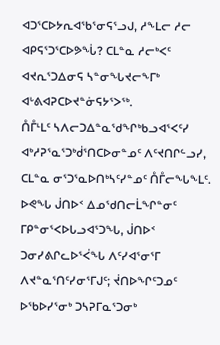ᐊᑐᕐᑕᐅᔭᕆᐊᖃᕐᓂᕋᕐᓗᒍ, ᓱᖕᒪᓕ ᓱᓕ ᐊᑭᕋᕐᑐᕐᑕᐅᕗᖔ? ᑕᒪᓐᓇ ᓱᓕᒃᐸᑦ ᐊᔪᕆᕐᑐᐃᓂᕋ ᓴᓐᓂᖓᔪᓕᖕᒥᒃ ᐊᒡᕕᐊᕈᑕᐅᔪᓐᓃᕋᔭᕐᐳᖅ.
ᑍᒤᒻᒪᑦ ᓴᐱᓕᑐᐃᓐᓇᖁᖏᒃᑲᓗᐊᕐᐸᑦᓯ ᐊᒃᓱᕈᕐᓇᕐᑐᒃᑰᕐᑎᑕᐅᓂᓐᓄᑦ ᐱᑦᔪᑎᒋᓪᓗᓯ, ᑕᒪᓐᓇ ᓂᕐᑐᕐᓇᐅᑎᒃᓴᑦᓯᓐᓄᑦ ᑍᒤᓕᖓᖕᒪᑦ.
ᐅᕙᖓ ᒎᑎᐅᑉ ᐃᓄᖁᑎᓕᒫᖏᓐᓂᑦ ᒥᑭᓐᓂᕐᐸᐅᒐᓗᐊᕐᑐᖓ, ᒎᑎᐅᑉ ᑐᓂᓯᕕᒋᓚᐅᕐᐹᖓ ᐱᑦᓯᐊᕐᓂᕐᒥ ᐱᔪᓐᓇᕐᑎᑦᓯᓂᕐᒥᒍᑦ; ᔫᑎᐅᖏᑦᑐᓄᑦ ᐅᖃᐅᓯᕐᓂᒃ ᑐᓴᕈᒥᓇᕐᑐᓂᒃ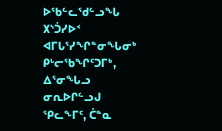ᐅᖃᓪᓚᖁᓪᓗᖓ ᙭ᔅᑑᓯᐅᑉ ᐊᒥᒐᕐᓯᖏᓐᓂᖓᓂᒃ ᑭᒡᓕᖃᖏᑦᑐᒥᒃ,
ᐃᕐᓂᖓᓗ ᓂᕆᐅᒋᓪᓗᒍ ᕿᓚᖕᒥᑦ, ᑖᓐᓇ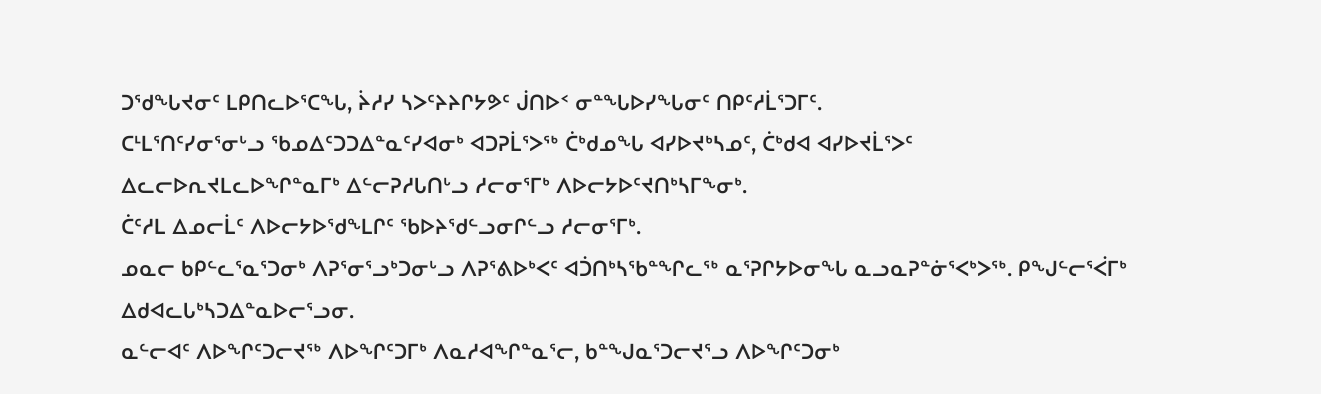ᑐᖁᖓᔪᓂᑦ ᒪᑭᑎᓚᐅᕐᑕᖓ, ᔩᓱᓯ ᓴᐳᑦᔨᔨᒋᔭᕗᑦ ᒎᑎᐅᑉ ᓂᓐᖓᐅᓯᖓᓂᑦ ᑎᑭᑦᓱᒫᕐᑐᒥᑦ.
ᑕᒻᒪᕐᑎᑦᓯᓂᕐᓂᒡᓗ ᖃᓄᐃᑦᑐᑐᐃᓐᓇᑦᓯᐊᓂᒃ ᐊᑐᕈᒫᕐᐳᖅ ᑖᒃᑯᓄᖓ ᐊᓯᐅᔪᒃᓴᓄᑦ, ᑖᒃᑯᐊ ᐊᓯᐅᔪᒫᕐᐳᑦ ᐃᓚᓕᐅᕆᔪᒪᓚᐅᖏᓐᓇᒥᒃ ᐃᓪᓕᕈᓱᒐᑎᒡᓗ ᓱᓕᓂᕐᒥᒃ ᐱᐅᓕᔭᐅᑦᔪᑎᒃᓴᒥᖕᓂᒃ.
ᑖᑦᓱᒪ ᐃᓄᓕᒫᑦ ᐱᐅᓕᔭᐅᖁᖕᒪᒋᑦ ᖃᐅᔨᖁᓪᓗᓂᒋᓪᓗ ᓱᓕᓂᕐᒥᒃ.
ᓄᓇᓕ ᑲᑭᓪᓚᕐᓇᕐᑐᓂᒃ ᐱᕈᕐᓂᕐᓗᒃᑐᓂᒡᓗ ᐱᕈᕐᕕᐅᒃᐸᑦ ᐊᑑᑎᒃᓴᖃᓐᖏᓚᖅ ᓇᕐᕈᒋᔭᐅᓂᖓ ᓇᓗᓇᕈᓐᓃᕐᐸᒃᐳᖅ. ᑭᖑᓪᓕᕐᐹᒥᒃ ᐃᑯᐊᓚᒐᒃᓴᑐᐃᓐᓇᐅᓕᕐᓗᓂ.
ᓇᓪᓕᐊᑦ ᐱᐅᖏᑦᑐᓕᔪᖅ ᐱᐅᖏᑦᑐᒥᒃ ᐱᓇᓱᐊᖏᓐᓇᕐᓕ, ᑲᓐᖑᓇᕐᑐᓕᔪᕐᓗ ᐱᐅᖏᑦᑐᓂᒃ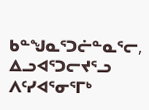ᑲᓐᖑᓇᕐᑐᓖᓐᓇᕐᓕ, ᐃᓗᐊᕐᑐᓕᔪᕐᓗ ᐱᑦᓯᐊᕐᓂᕐᒥᒃ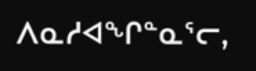ᐱᓇᓱᐊᖏᓐᓇᕐᓕ,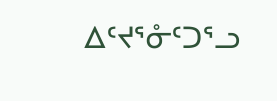ᐃᑦᔪᕐᓁᑦᑐᕐᓗ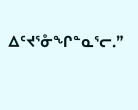ᐃᑦᔪᕐᓁᖏᓐᓇᕐᓕ.”